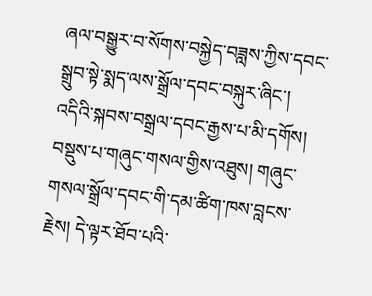ཞལ་བསྒྱུར་བ་སོགས་བསྐྱེད་བཟླས་ཀྱིས་དབང་སྒྲུབ་སྟེ་སྨད་ལས་སྒྲོལ་དབང་བསྐུར་ཞིང་། འདིའི་སྐབས་བསྒྲལ་དབང་རྒྱས་པ་མི་དགོས། བསྡུས་པ་གཞུང་གསལ་གྱིས་འཐུས། གཞུང་གསལ་སྒྲོལ་དབང་གི་དམ་ཚིག་ཁས་བླངས་རྗེས། དེ་ལྟར་ཐོབ་པའི་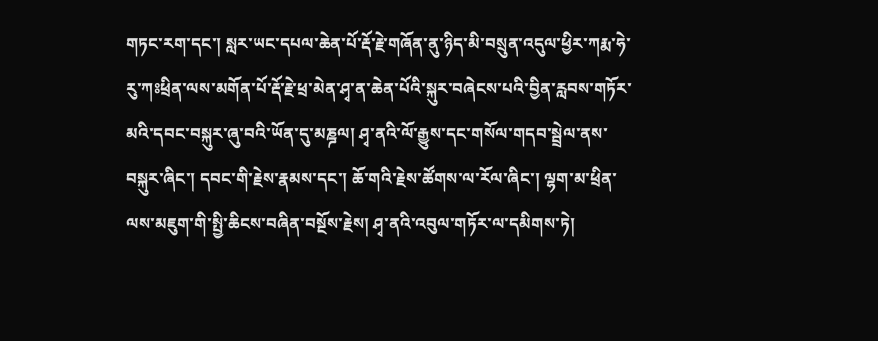གཏང་རག་དང་། སླར་ཡང་དཔལ་ཆེན་པོ་རྡོ་རྗེ་གཞོན་ནུ་ཉིད་མི་བསྲུན་འདུལ་ཕྱིར་ཀརྨ་ཧེ་རུ་ཀཿཕྲིན་ལས་མགོན་པོ་རྡོ་རྗེ་ཕྲ་མེན་ཤྭ་ན་ཆེན་པོའི་སྐུར་བཞེངས་པའི་བྱིན་རླབས་གཏོར་མའི་དབང་བསྐུར་ཞུ་བའི་ཡོན་དུ་མཎྜལ། ཤྭ་ནའི་ལོ་རྒྱུས་དང་གསོལ་གདབ་སྦྲེལ་ནས་བསྐུར་ཞིང་། དབང་གི་རྗེས་རྣམས་དང་། ཆོ་གའི་རྗེས་ཚོགས་ལ་རོལ་ཞིང་། ལྷག་མ་ཕྲིན་ལས་མཇུག་གི་སྤྱི་ཆིངས་བཞིན་བསྔོས་རྗེས། ཤྭ་ནའི་འབུལ་གཏོར་ལ་དམིགས་ཏེ།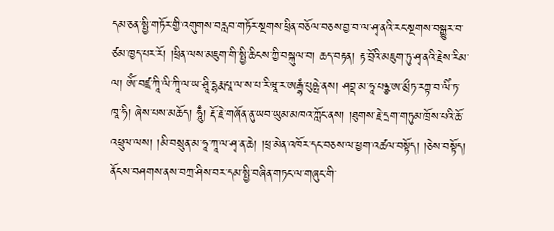དམ་ཅན་སྤྱི་གཏོར་གྱི་འགུགས་བརླབ་གཏོར་སྔགས་ཕྲིན་བཅོལ་བཅས་བྱ་བ་ལ་ཤྭ་ནའི་རང་སྔགས་བསྒྱུར་བ་ཙམ་ཁྱད་པར་རོ། །ཕྲིན་ལས་མཇུག་གི་སྤྱི་ཆིངས་ཀྱི་བསྐུལ་བ། ཆད་བརྟན། རྟ་བྲོའི་མཇུག་ཏུ་ཤྭ་ནའི་རྗེས་རིམ་ལ། ཨོཾ་བཛྲ་ཀཱི་ལི་ཀཱི་ལ་ཡ་ཤྲཱི་དྷརྨ་པཱ་ལ་ས་པ་རི་ཝཱ་ར་ཨརྒྷཾ་པུཥྤེ་ནས། ཤབྡ་མ་ཧཱ་པཉྩ་ཨ་མྲྀཏ་རཀྟ་བ་ལིཾ་ཏ་ཁཱ་ཧི། ཞེས་པས་མཆོད། ཧཱུྃ། རྡོ་རྗེ་གཞོན་ནུ་ཡབ་ཡུམ་མཁའ་ཀློང་ནས། །ཐུགས་རྗེ་དྲག་གཏུམ་ཁྲོས་པའི་ཆོ་འཕྲུལ་ལས། །མི་བསྲུན་མ་ཧཱ་ཀཱ་ལ་ཤྭ་ན་ཆེ། །ཕྲ་མེན་འཁོར་དང་བཅས་ལ་ཕྱག་འཚལ་བསྟོད། །ཅེས་བསྟོད། ནོངས་བཤགས་ནས་བཀྲ་ཤིས་བར་དམ་སྤྱི་བཞིན་གཏང་ལ་གཞུང་གི་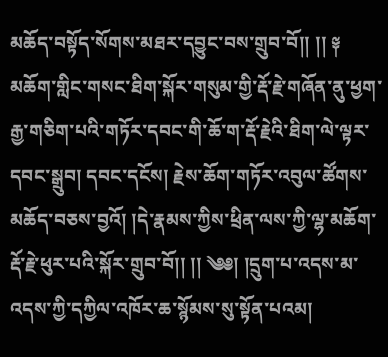མཆོད་བསྟོད་སོགས་མཐར་དབྱུང་བས་གྲུབ་བོ།། །། ༈ མཆོག་གླིང་གསང་ཐིག་སྐོར་གསུམ་གྱི་རྡོ་རྗེ་གཞོན་ནུ་ཕྱག་རྒྱ་གཅིག་པའི་གཏོར་དབང་གི་ཆོ་ག་རྡོ་རྗེའི་ཐིག་ལེ་ལྟར་དབང་སྒྲུབ། དབང་དངོས། རྗེས་ཆོག་གཏོར་འབུལ་ཚོགས་མཆོད་བཅས་བྱའོ། །དེ་རྣམས་ཀྱིས་ཕྲིན་ལས་ཀྱི་ལྷ་མཆོག་རྡོ་རྗེ་ཕུར་པའི་སྐོར་གྲུབ་བོ།། །། ༄༅། །དྲུག་པ་འདས་མ་འདས་ཀྱི་དཀྱིལ་འཁོར་ཆ་སྙོམས་སུ་སྟོན་པའམ།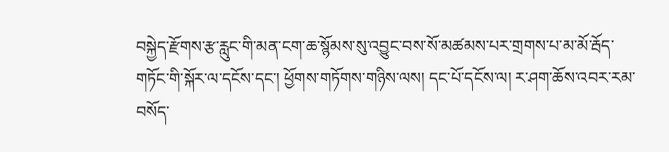བསྐྱེད་རྫོགས་རྩ་རླུང་གི་མན་ངག་ཆ་སྙོམས་སུ་འབྱུང་བས་སོ་མཚམས་པར་གྲགས་པ་མ་མོ་རྦོད་གཏོང་གི་སྐོར་ལ་དངོས་དང་། ཕྱོགས་གཏོགས་གཉིས་ལས། དང་པོ་དངོས་ལ། ར་ཤག་ཆོས་འབར་རམ་བསོད་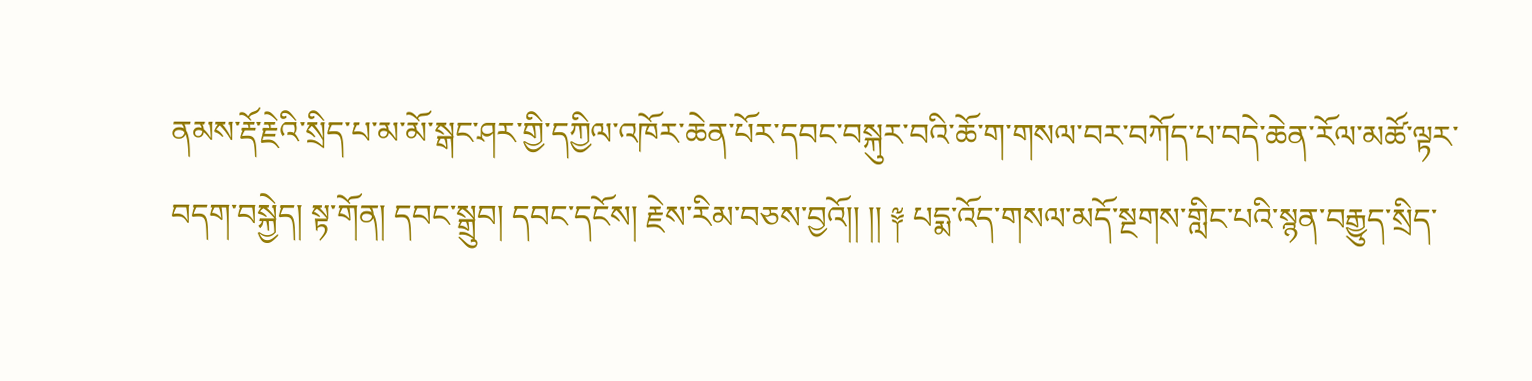ནམས་རྡོ་རྗེའི་སྲིད་པ་མ་མོ་སྒང་ཤར་གྱི་དཀྱིལ་འཁོར་ཆེན་པོར་དབང་བསྐུར་བའི་ཆོ་ག་གསལ་བར་བཀོད་པ་བདེ་ཆེན་རོལ་མཚོ་ལྟར་བདག་བསྐྱེད། སྟ་གོན། དབང་སྒྲུབ། དབང་དངོས། རྗེས་རིམ་བཅས་བྱའོ།། །། ༈ པདྨ་འོད་གསལ་མདོ་སྔགས་གླིང་པའི་སྙན་བརྒྱུད་སྲིད་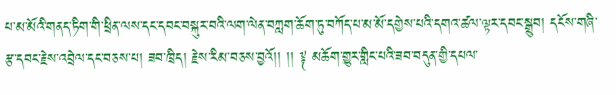པ་མ་མོའི་གནད་ཏིག་གི་ཕྲིན་ལས་དང་དབང་བསྐུར་བའི་ལག་ལེན་བཀླག་ཆོག་ཏུ་བཀོད་པ་མ་མོ་དགྱེས་པའི་དགའ་ཚལ་ལྟར་དབང་སྒྲུབ། དངོས་གཞི་རྩ་དབང་རྗེས་འབྲེལ་དང་བཅས་པ། ཟབ་ཁྲིད། རྗེས་རིམ་བཅས་བྱའོ།། །། ༈ མཆོག་གྱུར་གླིང་པའི་ཟབ་བདུན་གྱི་དཔལ་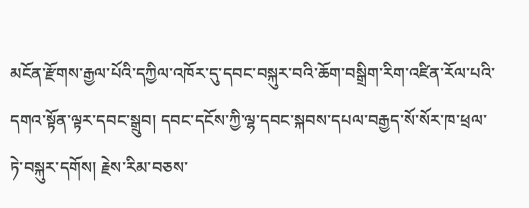མངོན་རྫོགས་རྒྱལ་པོའི་དཀྱིལ་འཁོར་དུ་དབང་བསྐུར་བའི་ཆོག་བསྒྲིག་རིག་འཛིན་རོལ་པའི་དགའ་སྟོན་ལྟར་དབང་སྒྲུབ། དབང་དངོས་ཀྱི་ལྷ་དབང་སྐབས་དཔལ་བརྒྱད་སོ་སོར་ཁ་ཕྲལ་ཏེ་བསྐུར་དགོས། རྗེས་རིམ་བཅས་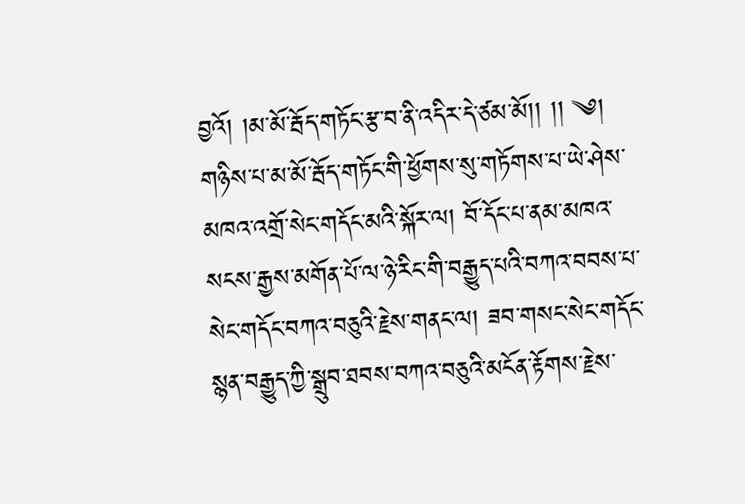བྱའོ། །མ་མོ་རྦོད་གཏོང་རྩ་བ་ནི་འདིར་དེ་ཙམ་མོ།། །། ༄། གཉིས་པ་མ་མོ་རྦོད་གཏོང་གི་ཕྱོགས་སུ་གཏོགས་པ་ཡེ་ཤེས་མཁའ་འགྲོ་སེང་གདོང་མའི་སྐོར་ལ། བོ་དོང་པ་ནམ་མཁའ་སངས་རྒྱས་མགོན་པོ་ལ་ཉེ་རིང་གི་བརྒྱུད་པའི་བཀའ་བབས་པ་སེང་གདོང་བཀའ་བཅུའི་རྗེས་གནང་ལ། ཟབ་གསང་སེང་གདོང་སྙན་བརྒྱུད་ཀྱི་སྒྲུབ་ཐབས་བཀའ་བཅུའི་མངོན་རྟོགས་རྗེས་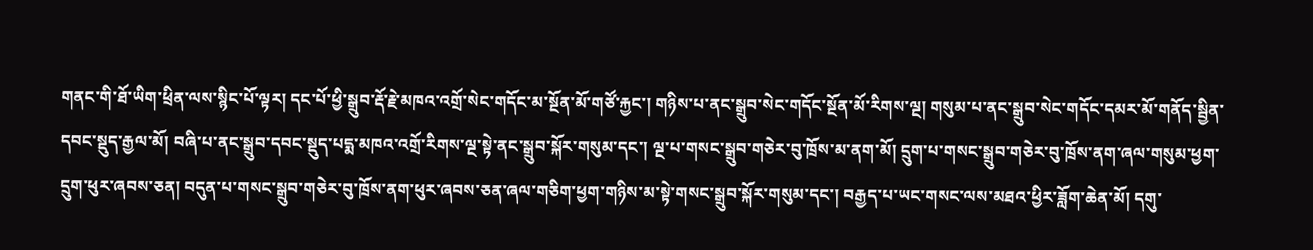གནང་གི་ཐོ་ཡིག་ཕྲིན་ལས་སྙིང་པོ་ལྟར། དང་པོ་ཕྱི་སྒྲུབ་རྡོ་རྗེ་མཁའ་འགྲོ་སེང་གདོང་མ་སྔོན་མོ་གཙོ་རྐྱང་། གཉིས་པ་ནང་སྒྲུབ་སེང་གདོང་སྔོན་མོ་རིགས་ལྔ། གསུམ་པ་ནང་སྒྲུབ་སེང་གདོང་དམར་མོ་གནོད་སྦྱིན་དབང་སྡུད་རྒྱལ་མོ། བཞི་པ་ནང་སྒྲུབ་དབང་སྡུད་པདྨ་མཁའ་འགྲོ་རིགས་ལྔ་སྟེ་ནང་སྒྲུབ་སྐོར་གསུམ་དང་། ལྔ་པ་གསང་སྒྲུབ་གཅེར་བུ་ཁྲོས་མ་ནག་མོ། དྲུག་པ་གསང་སྒྲུབ་གཅེར་བུ་ཁྲོས་ནག་ཞལ་གསུམ་ཕྱག་དྲུག་ཕུར་ཞབས་ཅན། བདུན་པ་གསང་སྒྲུབ་གཅེར་བུ་ཁྲོས་ནག་ཕུར་ཞབས་ཅན་ཞལ་གཅིག་ཕྱག་གཉིས་མ་སྟེ་གསང་སྒྲུབ་སྐོར་གསུམ་དང་། བརྒྱད་པ་ཡང་གསང་ལས་མཐའ་ཕྱིར་ཟློག་ཆེན་མོ། དགུ་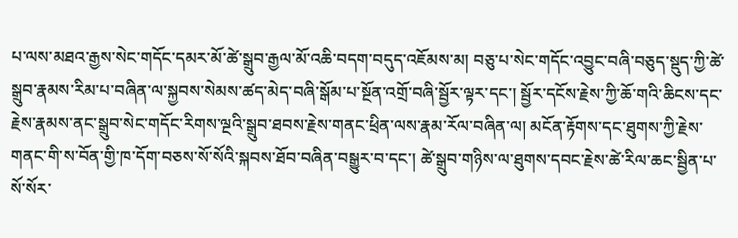པ་ལས་མཐའ་རྒྱས་སེང་གདོང་དམར་མོ་ཚེ་སྒྲུབ་རྒྱལ་མོ་འཆི་བདག་བདུད་འཇོམས་མ། བཅུ་པ་སེང་གདོང་འབྱུང་བཞི་བཅུད་སྡུད་ཀྱི་ཚེ་སྒྲུབ་རྣམས་རིམ་པ་བཞིན་ལ་སྐྱབས་སེམས་ཚད་མེད་བཞི་སྒོམ་པ་སྔོན་འགྲོ་བཞི་སྦྱོར་ལྟར་དང་། སྦྱོར་དངོས་རྗེས་ཀྱི་ཆོ་གའི་ཆིངས་དང་རྗེས་རྣམས་ནང་སྒྲུབ་སེང་གདོང་རིགས་ལྔའི་སྒྲུབ་ཐབས་རྗེས་གནང་ཕྲིན་ལས་རྣམ་རོལ་བཞིན་ལ། མངོན་རྟོགས་དང་ཐུགས་ཀྱི་རྗེས་གནང་གི་ས་བོན་གྱི་ཁ་དོག་བཅས་སོ་སོའི་སྐབས་ཐོབ་བཞིན་བསྒྱུར་བ་དང་། ཚེ་སྒྲུབ་གཉིས་ལ་ཐུགས་དབང་རྗེས་ཚེ་རིལ་ཆང་སྦྱིན་པ་སོ་སོར་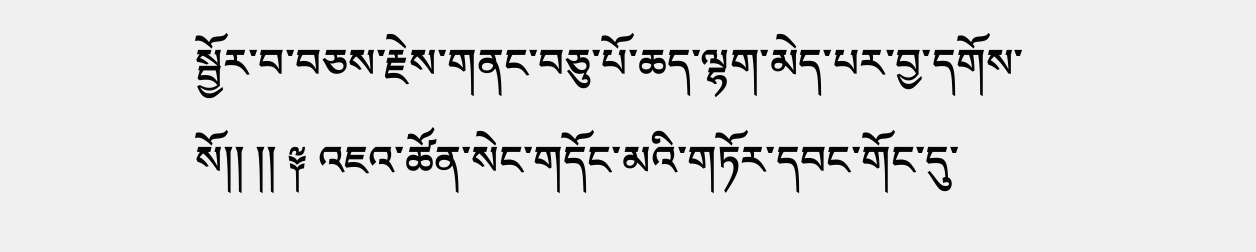སྦྱོར་བ་བཅས་རྗེས་གནང་བཅུ་པོ་ཆད་ལྷག་མེད་པར་བྱ་དགོས་སོ།། །། ༈ འཇའ་ཚོན་སེང་གདོང་མའི་གཏོར་དབང་གོང་དུ་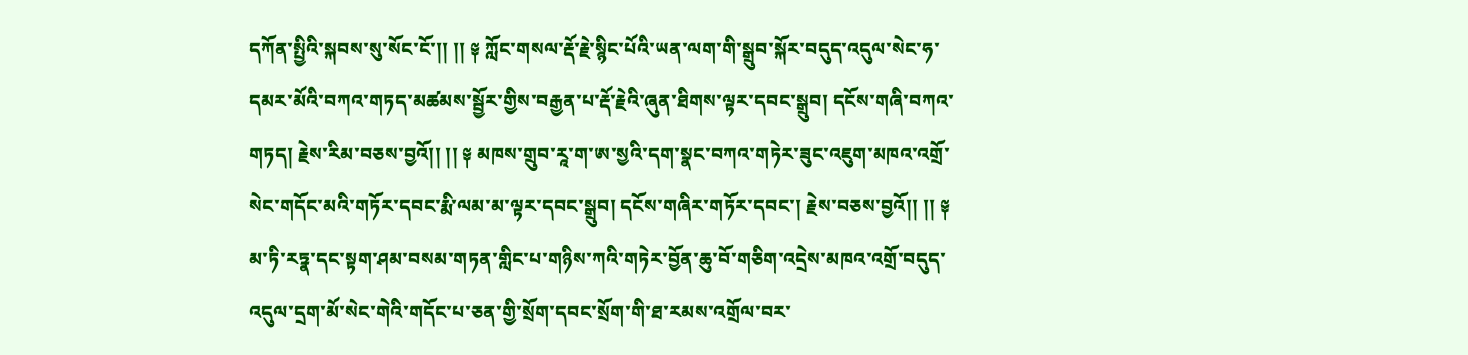དཀོན་སྤྱིའི་སྐབས་སུ་སོང་ངོ་།། །། ༈ ཀློང་གསལ་རྡོ་རྗེ་སྙིང་པོའི་ཡན་ལག་གི་སྒྲུབ་སྐོར་བདུད་འདུལ་སེང་ཧ་དམར་མོའི་བཀའ་གཏད་མཚམས་སྦྱོར་གྱིས་བརྒྱན་པ་རྡོ་རྗེའི་ཞུན་ཐིགས་ལྟར་དབང་སྒྲུབ། དངོས་གཞི་བཀའ་གཏད། རྗེས་རིམ་བཅས་བྱའོ།། །། ༈ མཁས་གྲུབ་རཱ་ག་ཨ་སྱའི་དག་སྣང་བཀའ་གཏེར་ཟུང་འཇུག་མཁའ་འགྲོ་སེང་གདོང་མའི་གཏོར་དབང་རྨི་ལམ་མ་ལྟར་དབང་སྒྲུབ། དངོས་གཞིར་གཏོར་དབང་། རྗེས་བཅས་བྱའོ།། །། ༈ མ་ཏི་རཏྣ་དང་སྟག་ཤམ་བསམ་གཏན་གླིང་པ་གཉིས་ཀའི་གཏེར་བྱོན་ཆུ་བོ་གཅིག་འདྲེས་མཁའ་འགྲོ་བདུད་འདུལ་དྲག་མོ་སེང་གེའི་གདོང་པ་ཅན་གྱི་སྲོག་དབང་སྲོག་གི་ཐ་རམས་འགྲོལ་བར་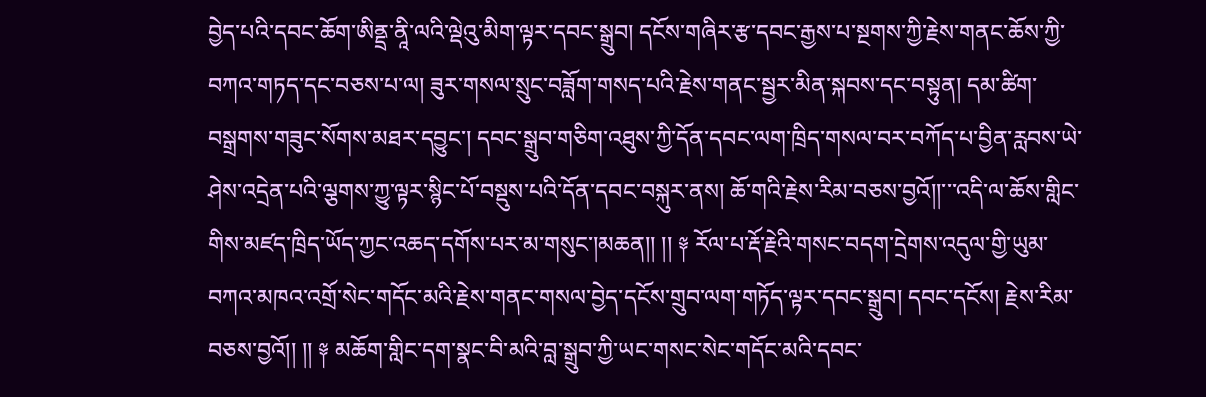བྱེད་པའི་དབང་ཆོག་ཨིནྡྲ་ནཱི་ལའི་ལྡེའུ་མིག་ལྟར་དབང་སྒྲུབ། དངོས་གཞིར་རྩ་དབང་རྒྱས་པ་སྔགས་ཀྱི་རྗེས་གནང་ཆོས་ཀྱི་བཀའ་གཏད་དང་བཅས་པ་ལ། ཟུར་གསལ་སྲུང་བཟློག་གསད་པའི་རྗེས་གནང་སྦྱར་མིན་སྐབས་དང་བསྟུན། དམ་ཚིག་བསྒྲགས་གཟུང་སོགས་མཐར་དབྱུང་། དབང་སྒྲུབ་གཅིག་འཐུས་ཀྱི་དོན་དབང་ལག་ཁྲིད་གསལ་བར་བཀོད་པ་བྱིན་རླབས་ཡེ་ཤེས་འདྲེན་པའི་ལྕགས་ཀྱུ་ལྟར་སྙིང་པོ་བསྡུས་པའི་དོན་དབང་བསྐུར་ནས། ཆོ་གའི་རྗེས་རིམ་བཅས་བྱའོ།།་་་འདི་ལ་ཆོས་གླིང་གིས་མཛད་ཁྲིད་ཡོད་ཀྱང་འཆད་དགོས་པར་མ་གསུང་།མཆན།། །། ༈ རོལ་པ་རྡོ་རྗེའི་གསང་བདག་དྲེགས་འདུལ་གྱི་ཡུམ་བཀའ་མཁའ་འགྲོ་སེང་གདོང་མའི་རྗེས་གནང་གསལ་བྱེད་དངོས་གྲུབ་ལག་གཏོད་ལྟར་དབང་སྒྲུབ། དབང་དངོས། རྗེས་རིམ་བཅས་བྱའོ།། །། ༈ མཆོག་གླིང་དག་སྣང་བི་མའི་བླ་སྒྲུབ་ཀྱི་ཡང་གསང་སེང་གདོང་མའི་དབང་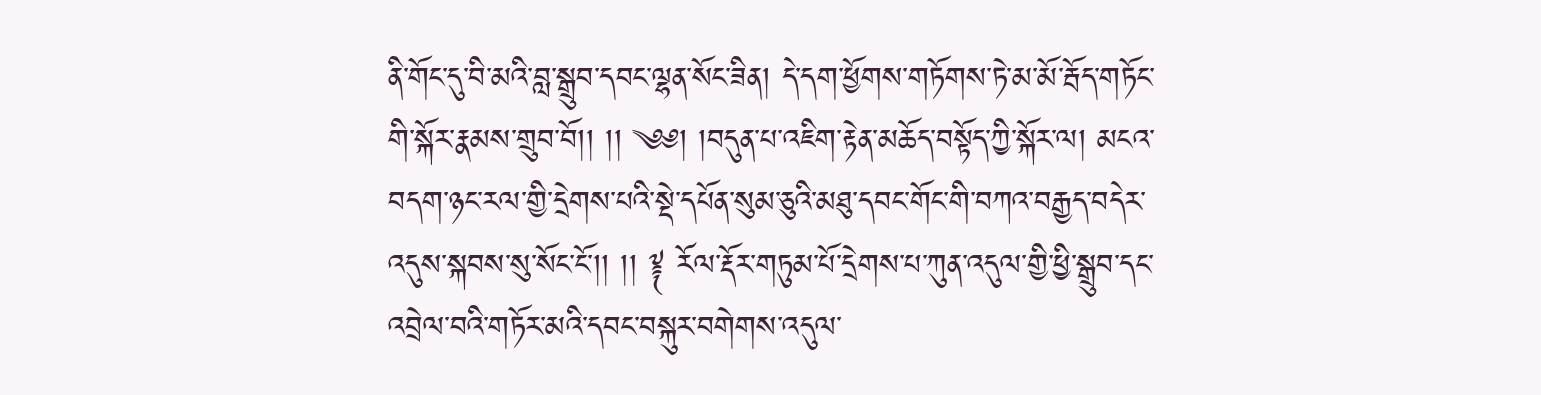ནི་གོང་དུ་བི་མའི་བླ་སྒྲུབ་དབང་ལྷན་སོང་ཟིན། དེ་དག་ཕྱོགས་གཏོགས་ཏེ་མ་མོ་རྦོད་གཏོང་གི་སྐོར་རྣམས་གྲུབ་བོ།། །། ༄༅། །བདུན་པ་འཇིག་རྟེན་མཆོད་བསྟོད་ཀྱི་སྐོར་ལ། མངའ་བདག་ཉང་རལ་གྱི་དྲེགས་པའི་སྡེ་དཔོན་སུམ་ཅུའི་མཐུ་དབང་གོང་གི་བཀའ་བརྒྱད་བདེར་འདུས་སྐབས་སུ་སོང་ངོ་།། །། ༈ རོལ་རྡོར་གཏུམ་པོ་དྲེགས་པ་ཀུན་འདུལ་གྱི་ཕྱི་སྒྲུབ་དང་འབྲེལ་བའི་གཏོར་མའི་དབང་བསྐུར་བགེགས་འདུལ་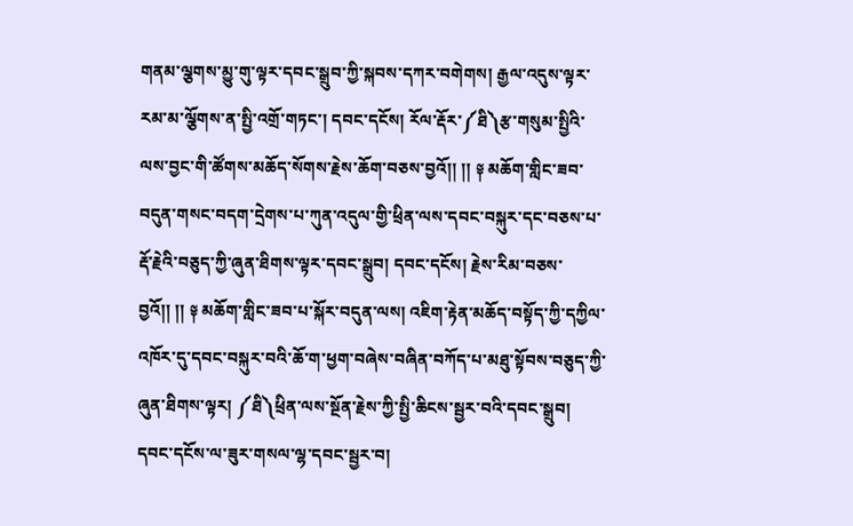གནམ་ལྕགས་མྱུ་གུ་ལྟར་དབང་སྒྲུབ་ཀྱི་སྐབས་དཀར་བགེགས། རྒྱལ་འདུས་ལྟར་རམ་མ་ལྕོགས་ན་སྤྱི་འགྲོ་གཏང་། དབང་དངོས། རོལ་རྡོར་༼ཐི༽རྩ་གསུམ་སྤྱིའི་ལས་བྱང་གི་ཚོགས་མཆོད་སོགས་རྗེས་ཆོག་བཅས་བྱའོ།། །། ༈ མཆོག་གླིང་ཟབ་བདུན་གསང་བདག་དྲེགས་པ་ཀུན་འདུལ་གྱི་ཕྲིན་ལས་དབང་བསྐུར་དང་བཅས་པ་རྡོ་རྗེའི་བཅུད་ཀྱི་ཞུན་ཐིགས་ལྟར་དབང་སྒྲུབ། དབང་དངོས། རྗེས་རིམ་བཅས་བྱའོ།། །། ༈ མཆོག་གླིང་ཟབ་པ་སྐོར་བདུན་ལས། འཇིག་རྟེན་མཆོད་བསྟོད་ཀྱི་དཀྱིལ་འཁོར་དུ་དབང་བསྐུར་བའི་ཆོ་ག་ཕྱག་བཞེས་བཞིན་བཀོད་པ་མཐུ་སྟོབས་བཅུད་ཀྱི་ཞུན་ཐིགས་ལྟར། ༼ཐི༽ཕྲིན་ལས་སྔོན་རྗེས་ཀྱི་སྤྱི་ཆིངས་སྦྱར་བའི་དབང་སྒྲུབ། དབང་དངོས་ལ་ཟུར་གསལ་ལྷ་དབང་སྦྱར་བ།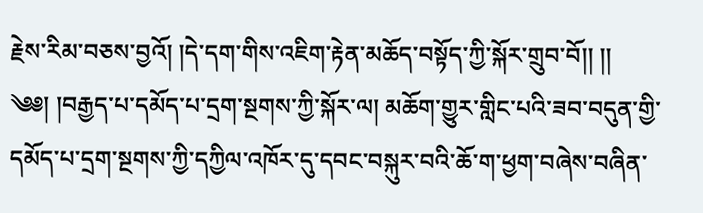རྗེས་རིམ་བཅས་བྱའོ། །དེ་དག་གིས་འཇིག་རྟེན་མཆོད་བསྟོད་ཀྱི་སྐོར་གྲུབ་བོ།། །། ༄༅། །བརྒྱད་པ་དམོད་པ་དྲག་སྔགས་ཀྱི་སྐོར་ལ། མཆོག་གྱུར་གླིང་པའི་ཟབ་བདུན་གྱི་དམོད་པ་དྲག་སྔགས་ཀྱི་དཀྱིལ་འཁོར་དུ་དབང་བསྐུར་བའི་ཆོ་ག་ཕྱག་བཞེས་བཞིན་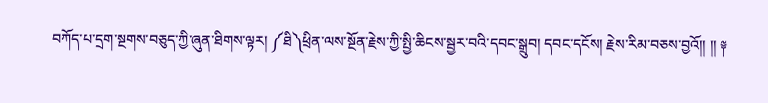བཀོད་པ་དྲག་སྔགས་བཅུད་ཀྱི་ཞུན་ཐིགས་ལྟར། ༼ཐི༽ཕྲིན་ལས་སྔོན་རྗེས་ཀྱི་སྤྱི་ཆིངས་སྦྱར་བའི་དབང་སྒྲུབ། དབང་དངོས། རྗེས་རིམ་བཅས་བྱའོ།། །། ༈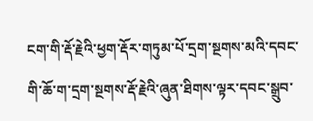ངག་གི་རྡོ་རྗེའི་ཕྱག་རྡོར་གཏུམ་པོ་དྲག་སྔགས་མའི་དབང་གི་ཆོ་ག་དྲག་སྔགས་རྡོ་རྗེའི་ཞུན་ཐིགས་ལྟར་དབང་སྒྲུབ་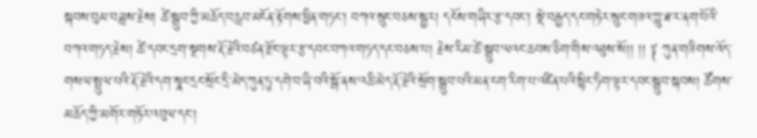སྐབས་བུམ་བཟླས་རྗེས། ཚེ་སྒྲུབ་ཀྱི་མཆོད་བརླབ་མངོན་རྟོགས་ཕྱིན་གཏང་། བཀའ་སྲུང་བཅས་སྦྱར། དངོས་གཞིར་རྩ་དབང་། སྡེ་བརྒྱད་དང་གཏེར་སྲུང་གཟའ་ཀླུ་ཐ་ར་ནག་པོའི་བཀའ་གཏད་རྗེས། ཚེ་དབང་དྲག་སྔགས་རྡོ་རྗེའི་བཙན་རྫོང་ལྟར་རྩ་དབང་བཀའ་གཏད་དང་བཅས་པ། རྗེས་རིམ་ཚེ་སྒྲུབ་ལའང་ཆབས་ཅིག་གིས་འཐུས་སོ།། །། ༈ ཀུན་གཟིགས་འོད་གསལ་སྤྲུལ་པའི་རྡོ་རྗེའི་དག་སྣང་དྲང་སྲོང་དྲི་མེད་ཀུན་ཏུ་དགེ་བ་ཞི་བའི་སྒོ་ནས་འཆི་མེད་རྡོ་རྗེའི་སྲོག་སྒྲུབ་པའི་མན་ངག་རིག་པ་འཛིན་པའི་སྙིང་ཏིག་ལྟར་དབང་སྒྲུབ་སྐབས། ཚོགས་མཆོད་ཀྱི་མགོར་གཏོར་འབུལ་དང་།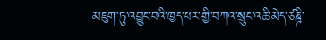མཇུག་ཏུ་འབྱུང་བའི་ཁྱད་པར་གྱི་བཀའ་སྲུང་འཆི་མེད་ཙཎྜི་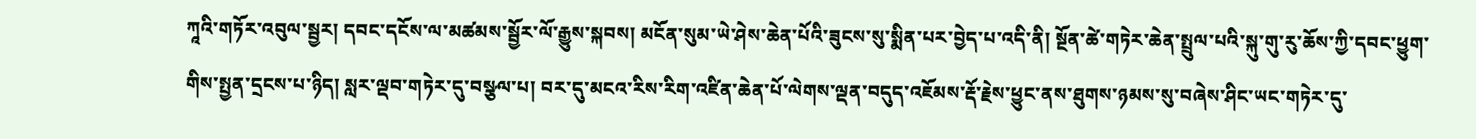ཀཱའི་གཏོར་འབུལ་སྦྱར། དབང་དངོས་ལ་མཚམས་སྦྱོར་ལོ་རྒྱུས་སྐབས། མངོན་སུམ་ཡེ་ཤེས་ཆེན་པོའི་ཟུངས་སུ་སྨིན་པར་བྱེད་པ་འདི་ནི། སྔོན་ཚེ་གཏེར་ཆེན་སྤྲུལ་པའི་སྐུ་གུ་རུ་ཆོས་ཀྱི་དབང་ཕྱུག་གིས་སྤྱན་དྲངས་པ་ཉིད། སླར་ལྡབ་གཏེར་དུ་བསྩལ་པ། བར་དུ་མངའ་རིས་རིག་འཛིན་ཆེན་པོ་ལེགས་ལྡན་བདུད་འཇོམས་རྡོ་རྗེས་ཕྱུང་ནས་ཐུགས་ཉམས་སུ་བཞེས་ཤིང་ཡང་གཏེར་དུ་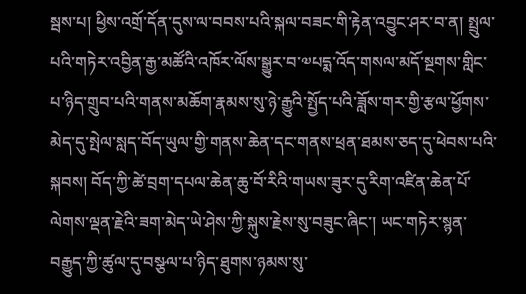སྦས་པ། ཕྱིས་འགྲོ་དོན་དུས་ལ་བབས་པའི་སྐལ་བཟང་གི་རྟེན་འབྱུང་ཤར་བ་ན། སྤྲུལ་པའི་གཏེར་འབྱིན་རྒྱ་མཚོའི་འཁོར་ལོས་སྒྱུར་བ་༧པདྨ་འོད་གསལ་མདོ་སྔགས་གླིང་པ་ཉིད་གྲུབ་པའི་གནས་མཆོག་རྣམས་སུ་ཉེ་རྒྱུའི་སྤྱོད་པའི་ཟློས་གར་གྱི་རྩལ་ཕྱོགས་མེད་དུ་སྤེལ་སླད་བོད་ཡུལ་གྱི་གནས་ཆེན་དང་གནས་ཕྲན་ཐམས་ཅད་དུ་ཕེབས་པའི་སྐབས། བོད་ཀྱི་ཚེ་བྲག་དཔལ་ཆེན་ཆུ་བོ་རིའི་གཡས་ཟུར་དུ་རིག་འཛིན་ཆེན་པོ་ལེགས་ལྡན་རྗེའི་ཟག་མེད་ཡེ་ཤེས་ཀྱི་སྐུས་རྗེས་སུ་བཟུང་ཞིང་། ཡང་གཏེར་སྙན་བརྒྱུད་ཀྱི་ཚུལ་དུ་བསྩལ་པ་ཉིད་ཐུགས་ཉམས་སུ་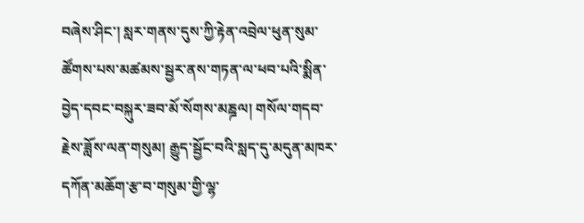བཞེས་ཤིང་། སླར་གནས་དུས་ཀྱི་རྟེན་འབྲེལ་ཕུན་སུམ་ཚོགས་པས་མཚམས་སྦྱར་ནས་གཏན་ལ་ཕབ་པའི་སྨིན་བྱེད་དབང་བསྐུར་ཟབ་མོ་སོགས་མཎྜལ། གསོལ་གདབ་རྗེས་ཟློས་ལན་གསུམ། རྒྱུད་སྦྱོང་བའི་སླད་དུ་མདུན་མཁར་དཀོན་མཆོག་རྩ་བ་གསུམ་གྱི་ལྷ་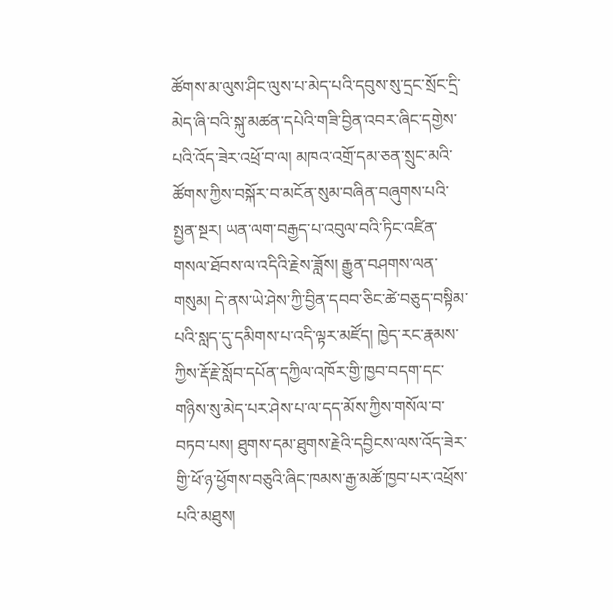ཚོགས་མ་ལུས་ཤིང་ལུས་པ་མེད་པའི་དབུས་སུ་དྲང་སྲོང་དྲི་མེད་ཞི་བའི་སྐུ་མཚན་དཔེའི་གཟི་བྱིན་འབར་ཞིང་དགྱེས་པའི་འོད་ཟེར་འཕྲོ་བ་ལ། མཁའ་འགྲོ་དམ་ཅན་སྲུང་མའི་ཚོགས་ཀྱིས་བསྐོར་བ་མངོན་སུམ་བཞིན་བཞུགས་པའི་སྤྱན་སྔར། ཡན་ལག་བརྒྱད་པ་འབུལ་བའི་ཏིང་འཛིན་གསལ་ཐོབས་ལ་འདིའི་རྗེས་ཟློས། རྒྱུན་བཤགས་ལན་གསུམ། དེ་ནས་ཡེ་ཤེས་ཀྱི་བྱིན་དབབ་ཅིང་ཚེ་བཅུད་བསྟིམ་པའི་སླད་དུ་དམིགས་པ་འདི་ལྟར་མཛོད། ཁྱེད་རང་རྣམས་ཀྱིས་རྡོ་རྗེ་སློབ་དཔོན་དཀྱིལ་འཁོར་གྱི་ཁྱབ་བདག་དང་གཉིས་སུ་མེད་པར་ཤེས་པ་ལ་དད་མོས་ཀྱིས་གསོལ་བ་བཏབ་པས། ཐུགས་དམ་ཐུགས་རྗེའི་དབྱིངས་ལས་འོད་ཟེར་གྱི་ཕོ་ཉ་ཕྱོགས་བཅུའི་ཞིང་ཁམས་རྒྱ་མཚོ་ཁྱབ་པར་འཕྲོས་པའི་མཐུས།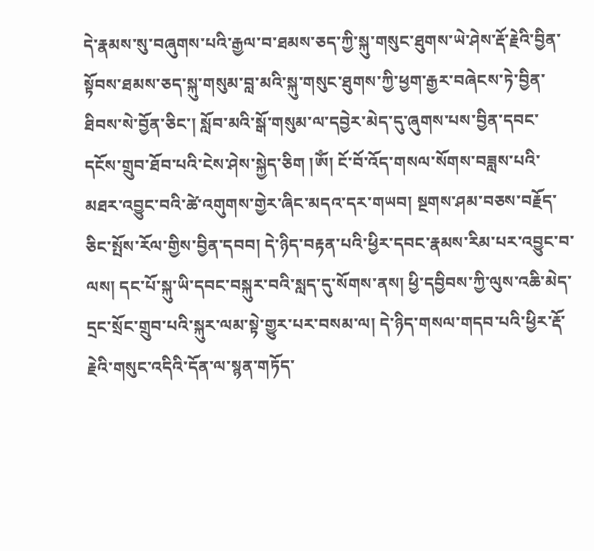དེ་རྣམས་སུ་བཞུགས་པའི་རྒྱལ་བ་ཐམས་ཅད་ཀྱི་སྐུ་གསུང་ཐུགས་ཡེ་ཤེས་རྡོ་རྗེའི་བྱིན་སྟོབས་ཐམས་ཅད་སྐུ་གསུམ་བླ་མའི་སྐུ་གསུང་ཐུགས་ཀྱི་ཕྱག་རྒྱར་བཞེངས་ཏེ་བྱིན་ཐིབས་སེ་བྱོན་ཅིང་། སློབ་མའི་སྒོ་གསུམ་ལ་དབྱེར་མེད་དུ་ཞུགས་པས་བྱིན་དབང་དངོས་གྲུབ་ཐོབ་པའི་ངེས་ཤེས་སྐྱེད་ཅིག །ཨོཾ། ངོ་བོ་འོད་གསལ་སོགས་བཟླས་པའི་མཐར་འབྱུང་བའི་ཚེ་འགུགས་གྱེར་ཞིང་མདའ་དར་གཡབ། སྔགས་ཤམ་བཅས་བརྗོད་ཅིང་སྤོས་རོལ་གྱིས་བྱིན་དབབ། དེ་ཉིད་བརྟན་པའི་ཕྱིར་དབང་རྣམས་རིམ་པར་འབྱུང་བ་ལས། དང་པོ་སྐུ་ཡི་དབང་བསྐུར་བའི་སླད་དུ་སོགས་ནས། ཕྱི་དབྱིབས་ཀྱི་ལུས་འཆི་མེད་དྲང་སྲོང་གྲུབ་པའི་སྐུར་ལམ་སྟེ་གྱུར་པར་བསམ་ལ། དེ་ཉིད་གསལ་གདབ་པའི་ཕྱིར་རྡོ་རྗེའི་གསུང་འདིའི་དོན་ལ་སྙན་གཏོད་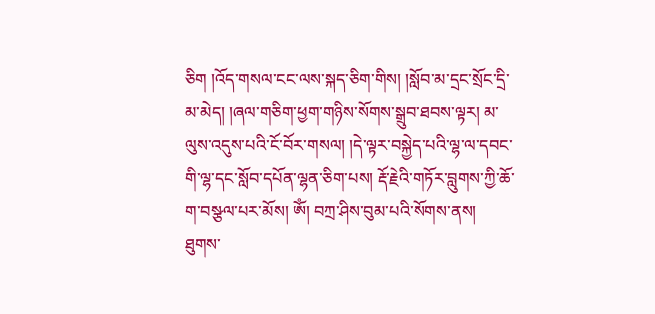ཅིག །འོད་གསལ་ངང་ལས་སྐད་ཅིག་གིས། །སློབ་མ་དྲང་སྲོང་དྲི་མ་མེད། །ཞལ་གཅིག་ཕྱག་གཉིས་སོགས་སྒྲུབ་ཐབས་ལྟར། མ་ལུས་འདུས་པའི་ངོ་བོར་གསལ། །དེ་ལྟར་བསྐྱེད་པའི་ལྷ་ལ་དབང་གི་ལྷ་དང་སློབ་དཔོན་ལྷན་ཅིག་པས། རྡོ་རྗེའི་གཏོར་བླུགས་ཀྱི་ཆོ་ག་བསྩལ་པར་མོས། ཨོཾ། བཀྲ་ཤིས་བུམ་པའི་སོགས་ནས། ཐུགས་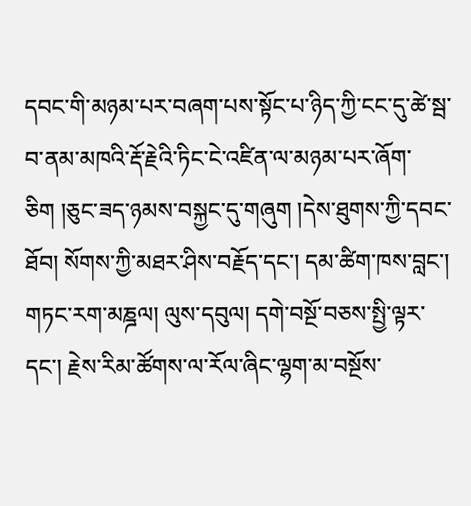དབང་གི་མཉམ་པར་བཞག་པས་སྟོང་པ་ཉིད་ཀྱི་ངང་དུ་ཚེ་སྦ་བ་ནམ་མཁའི་རྡོ་རྗེའི་ཏིང་ངེ་འཛིན་ལ་མཉམ་པར་ཞོག་ཅིག །ཅུང་ཟད་ཉམས་བསྐྱང་དུ་གཞུག །དེས་ཐུགས་ཀྱི་དབང་ཐོབ། སོགས་ཀྱི་མཐར་ཤིས་བརྗོད་དང་། དམ་ཚིག་ཁས་བླང་། གཏང་རག་མཎྜལ། ལུས་དབུལ། དགེ་བསྔོ་བཅས་སྤྱི་ལྟར་དང་། རྗེས་རིམ་ཚོགས་ལ་རོལ་ཞིང་ལྷག་མ་བསྔོས་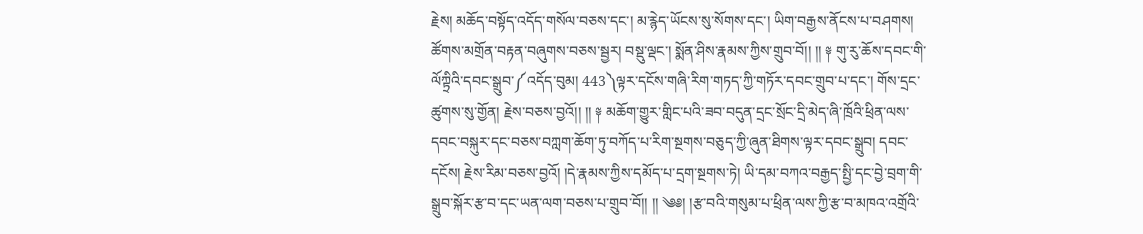རྗེས། མཆོད་བསྟོད་འདོད་གསོལ་བཅས་དང་། མ་རྙེད་ཡོངས་སུ་སོགས་དང་། ཡིག་བརྒྱས་ནོངས་པ་བཤགས། ཚོགས་མགྲོན་བརྟན་བཞུགས་བཅས་སྦྱར། བསྡུ་ལྡང་། སྨོན་ཤིས་རྣམས་ཀྱིས་གྲུབ་བོ།། །། ༈ གུ་རུ་ཆོས་དབང་གི་ལོཀྟྲིའི་དབང་སྒྲུབ་༼འདོད་བུམ། 443༽ལྟར་དངོས་གཞི་རིག་གཏད་ཀྱི་གཏོར་དབང་གྲུབ་པ་དང་། གོས་དྲང་ཚུགས་སུ་གྱོན། རྗེས་བཅས་བྱའོ།། །། ༈ མཆོག་གྱུར་གླིང་པའི་ཟབ་བདུན་དྲང་སྲོང་དྲི་མེད་ཞི་ཁྲོའི་ཕྲིན་ལས་དབང་བསྐུར་དང་བཅས་བཀླག་ཆོག་ཏུ་བཀོད་པ་རིག་སྔགས་བཅུད་ཀྱི་ཞུན་ཐིགས་ལྟར་དབང་སྒྲུབ། དབང་དངོས། རྗེས་རིམ་བཅས་བྱའོ། །དེ་རྣམས་ཀྱིས་དམོད་པ་དྲག་སྔགས་ཏེ། ཡི་དམ་བཀའ་བརྒྱད་སྤྱི་དང་བྱེ་བྲག་གི་སྒྲུབ་སྐོར་རྩ་བ་དང་ཡན་ལག་བཅས་པ་གྲུབ་བོ།། །། ༄༅། །རྩ་བའི་གསུམ་པ་ཕྲིན་ལས་ཀྱི་རྩ་བ་མཁའ་འགྲོའི་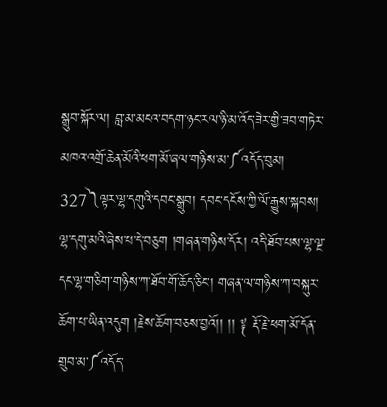སྒྲུབ་སྐོར་ལ། བླ་མ་མངའ་བདག་ཉང་རལ་ཉི་མ་འོད་ཟེར་གྱི་ཟབ་གཏེར་མཁའ་འགྲོ་ཆེན་མོའི་ཕག་མོ་ཞལ་གཉིས་མ་༼འདོད་བུམ། 327༽ལྟར་ལྷ་དགུའི་དབང་སྒྲུབ། དབང་དངོས་ཀྱི་ལོ་རྒྱུས་སྐབས། ལྷ་དགུ་མའི་ཞེས་པ་དེ་བཅུག །གཞན་གཉིས་དོར། འདི་ཐོབ་པས་ལྷ་ལྔ་དང་ལྷ་གཅིག་གཉིས་ཀ་ཐོབ་གོ་ཆོད་ཅིང་། གཞན་ལ་གཉིས་ཀ་བསྐུར་ཆོག་པ་ཡིན་འདུག །རྗེས་ཆོག་བཅས་བྱའོ།། །། ༈ རྡོ་རྗེ་ཕག་མོ་དོན་གྲུབ་མ་༼འདོད་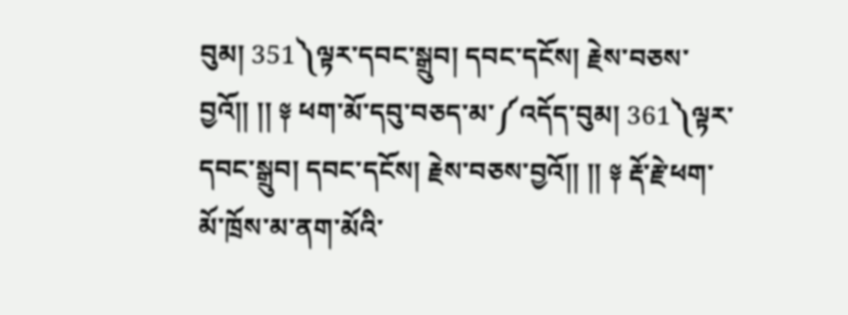བུམ། 351༽ལྟར་དབང་སྒྲུབ། དབང་དངོས། རྗེས་བཅས་བྱའོ།། །། ༈ ཕག་མོ་དབུ་བཅད་མ་༼འདོད་བུམ། 361༽ལྟར་དབང་སྒྲུབ། དབང་དངོས། རྗེས་བཅས་བྱའོ།། །། ༈ རྡོ་རྗེ་ཕག་མོ་ཁྲོས་མ་ནག་མོའི་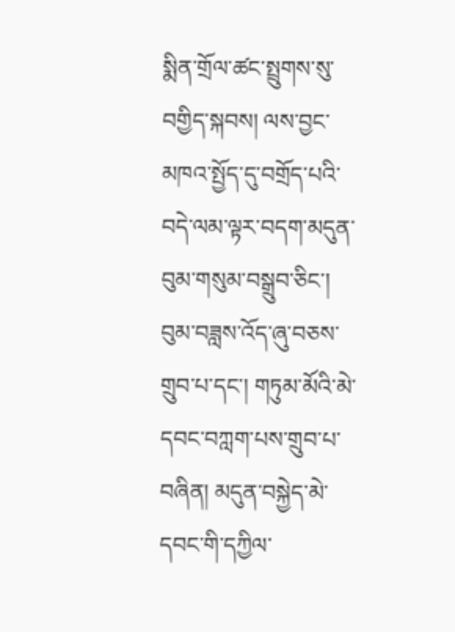སྨིན་གྲོལ་ཚང་སྤྲུགས་སུ་བགྱིད་སྐབས། ལས་བྱང་མཁའ་སྤྱོད་དུ་བགྲོད་པའི་བདེ་ལམ་ལྟར་བདག་མདུན་བུམ་གསུམ་བསྒྲུབ་ཅིང་། བུམ་བཟླས་འོད་ཞུ་བཅས་གྲུབ་པ་དང་། གཏུམ་མོའི་མེ་དབང་བཀླག་པས་གྲུབ་པ་བཞིན། མདུན་བསྐྱེད་མེ་དབང་གི་དཀྱིལ་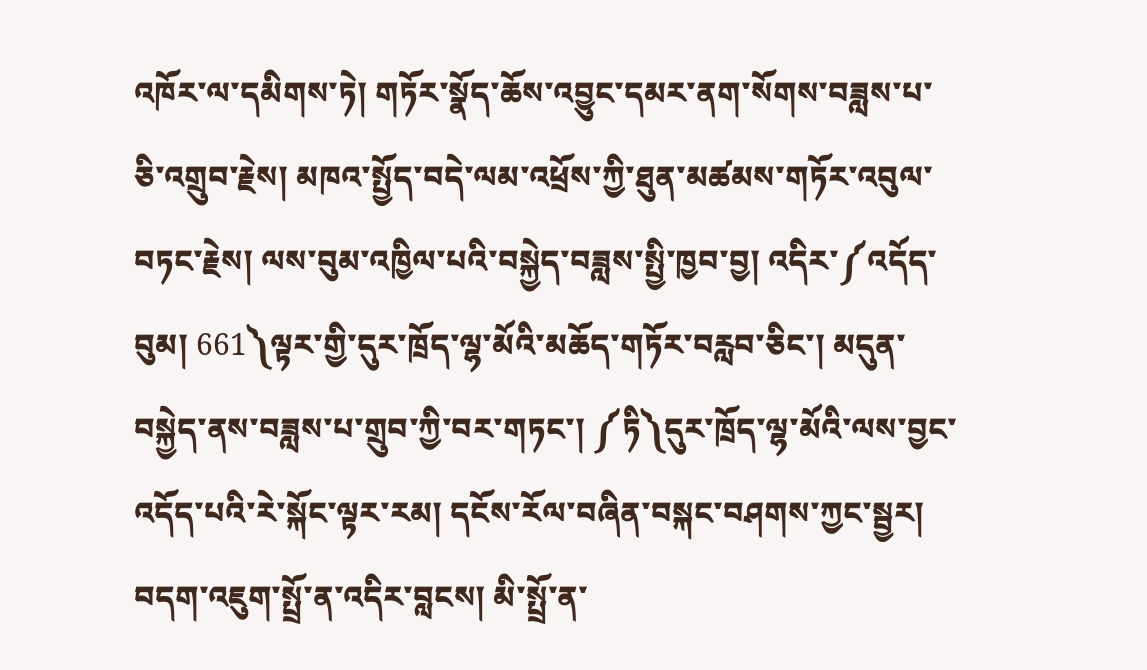འཁོར་ལ་དམིགས་ཏེ། གཏོར་སྣོད་ཆོས་འབྱུང་དམར་ནག་སོགས་བཟླས་པ་ཅི་འགྲུབ་རྗེས། མཁའ་སྤྱོད་བདེ་ལམ་འཕྲོས་ཀྱི་ཐུན་མཚམས་གཏོར་འབུལ་བཏང་རྗེས། ལས་བུམ་འཁྱིལ་པའི་བསྐྱེད་བཟླས་སྤྱི་ཁྱབ་བྱ། འདིར་༼འདོད་བུམ། 661༽ལྟར་གྱི་དུར་ཁྲོད་ལྷ་མོའི་མཆོད་གཏོར་བརླབ་ཅིང་། མདུན་བསྐྱེད་ནས་བཟླས་པ་གྲུབ་ཀྱི་བར་གཏང་། ༼ཏི༽དུར་ཁྲོད་ལྷ་མོའི་ལས་བྱང་འདོད་པའི་རེ་སྐོང་ལྟར་རམ། དངོས་རོལ་བཞིན་བསྐང་བཤགས་ཀྱང་སྦྱར། བདག་འཇུག་སྤྲོ་ན་འདིར་བླངས། མི་སྤྲོ་ན་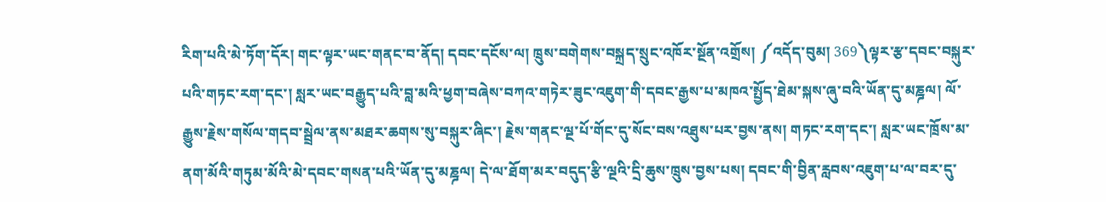རིག་པའི་མེ་ཏོག་དོར། གང་ལྟར་ཡང་གནང་བ་ནོད། དབང་དངོས་ལ། ཁྲུས་བགེགས་བསྐྲད་སྲུང་འཁོར་སྔོན་འགྲོས། ༼འདོད་བུམ། 369༽ལྟར་རྩ་དབང་བསྐུར་པའི་གཏང་རག་དང་། སླར་ཡང་བརྒྱུད་པའི་བླ་མའི་ཕྱག་བཞེས་བཀའ་གཏེར་ཟུང་འཇུག་གི་དབང་རྒྱས་པ་མཁའ་སྤྱོད་ཐེམ་སྐས་ཞུ་བའི་ཡོན་དུ་མཎྜལ། ལོ་རྒྱུས་རྗེས་གསོལ་གདབ་སྦྲེལ་ནས་མཐར་ཆགས་སུ་བསྐུར་ཞིང་། རྗེས་གནང་ལྔ་པོ་གོང་དུ་སོང་བས་འཐུས་པར་བྱས་ནས། གཏང་རག་དང་། སླར་ཡང་ཁྲོས་མ་ནག་མོའི་གཏུམ་མོའི་མེ་དབང་གསན་པའི་ཡོན་དུ་མཎྜལ། དེ་ལ་ཐོག་མར་བདུད་རྩི་ལྔའི་དྲི་ཆུས་ཁྲུས་བྱས་པས། དབང་གི་བྱིན་རླབས་འཇུག་པ་ལ་བར་དུ་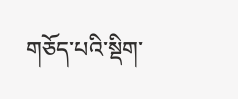གཅོད་པའི་སྡིག་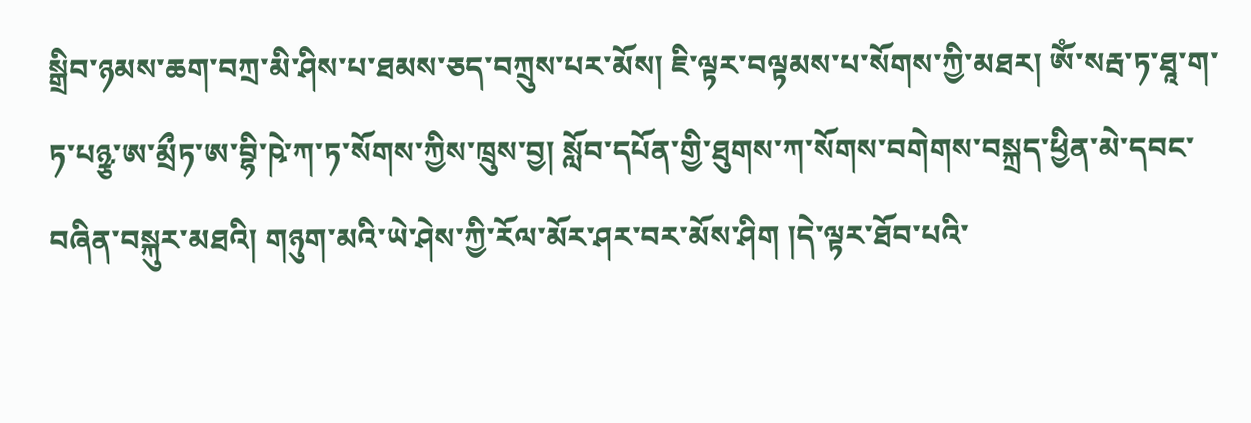སྒྲིབ་ཉམས་ཆག་བཀྲ་མི་ཤིས་པ་ཐམས་ཅད་བཀྲུས་པར་མོས། ཇི་ལྟར་བལྟམས་པ་སོགས་ཀྱི་མཐར། ཨོཾ་སརྦ་ཏ་ཐཱ་ག་ཏ་པཉྩ་ཨ་མྲྀཏ་ཨ་བྷི་ཥེ་ཀ་ཏ་སོགས་ཀྱིས་ཁྲུས་བྱ། སློབ་དཔོན་གྱི་ཐུགས་ཀ་སོགས་བགེགས་བསྐྲད་ཕྱིན་མེ་དབང་བཞིན་བསྐུར་མཐའི། གཉུག་མའི་ཡེ་ཤེས་ཀྱི་རོལ་མོར་ཤར་བར་མོས་ཤིག །དེ་ལྟར་ཐོབ་པའི་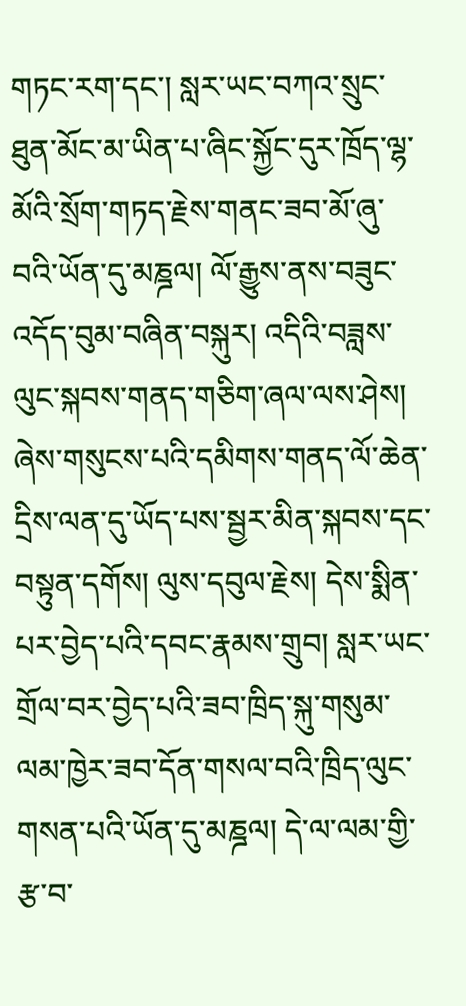གཏང་རག་དང་། སླར་ཡང་བཀའ་སྲུང་ཐུན་མོང་མ་ཡིན་པ་ཞིང་སྐྱོང་དུར་ཁྲོད་ལྷ་མོའི་སྲོག་གཏད་རྗེས་གནང་ཟབ་མོ་ཞུ་བའི་ཡོན་དུ་མཎྜལ། ལོ་རྒྱུས་ནས་བཟུང་འདོད་བུམ་བཞིན་བསྐུར། འདིའི་བཟླས་ལུང་སྐབས་གནད་གཅིག་ཞལ་ལས་ཤེས། ཞེས་གསུངས་པའི་དམིགས་གནད་ལོ་ཆེན་དྲིས་ལན་དུ་ཡོད་པས་སྦྱར་མིན་སྐབས་དང་བསྟུན་དགོས། ལུས་དབུལ་རྗེས། དེས་སྨིན་པར་བྱེད་པའི་དབང་རྣམས་གྲུབ། སླར་ཡང་གྲོལ་བར་བྱེད་པའི་ཟབ་ཁྲིད་སྐུ་གསུམ་ལམ་ཁྱེར་ཟབ་དོན་གསལ་བའི་ཁྲིད་ལུང་གསན་པའི་ཡོན་དུ་མཎྜལ། དེ་ལ་ལམ་གྱི་རྩ་བ་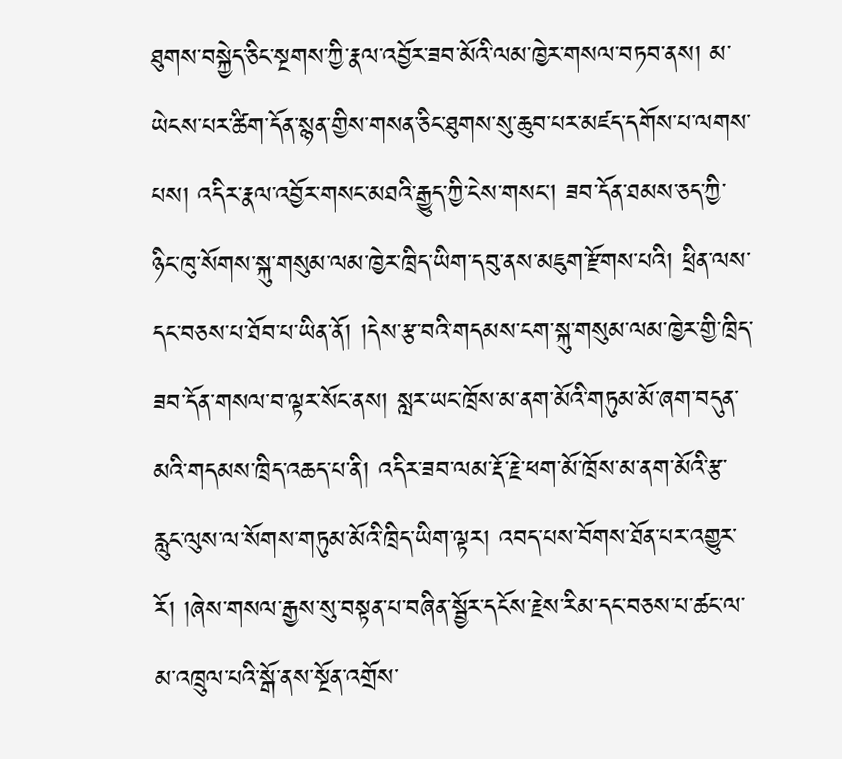ཐུགས་བསྐྱེད་ཅིང་སྔགས་ཀྱི་རྣལ་འབྱོར་ཟབ་མོའི་ལམ་ཁྱེར་གསལ་བཏབ་ནས། མ་ཡེངས་པར་ཚིག་དོན་སྙན་གྱིས་གསན་ཅིང་ཐུགས་སུ་ཆུབ་པར་མཛད་དགོས་པ་ལགས་པས། འདིར་རྣལ་འབྱོར་གསང་མཐའི་རྒྱུད་ཀྱི་ངེས་གསང། ཟབ་དོན་ཐམས་ཅད་ཀྱི་ཉིང་ཁུ་སོགས་སྐུ་གསུམ་ལམ་ཁྱེར་ཁྲིད་ཡིག་དབུ་ནས་མཇུག་རྫོགས་པའི། ཕྲིན་ལས་དང་བཅས་པ་ཐོབ་པ་ཡིན་ནོ། །དེས་རྩ་བའི་གདམས་ངག་སྐུ་གསུམ་ལམ་ཁྱེར་གྱི་ཁྲིད་ཟབ་དོན་གསལ་བ་ལྟར་སོང་ནས། སླར་ཡང་ཁྲོས་མ་ནག་མོའི་གཏུམ་མོ་ཞག་བདུན་མའི་གདམས་ཁྲིད་འཆད་པ་ནི། འདིར་ཟབ་ལམ་རྡོ་རྗེ་ཕག་མོ་ཁྲོས་མ་ནག་མོའི་རྩ་རླུང་ལུས་ལ་སོགས་གཏུམ་མོའི་ཁྲིད་ཡིག་ལྟར། འབད་པས་བོགས་ཐོན་པར་འགྱུར་རོ། །ཞེས་གསལ་རྒྱས་སུ་བསྟན་པ་བཞིན་སྦྱོར་དངོས་རྗེས་རིམ་དང་བཅས་པ་ཚང་ལ་མ་འཁྲུལ་པའི་སྒོ་ནས་སྔོན་འགྲོས་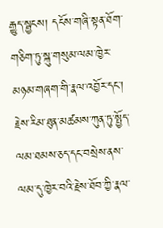རྒྱུད་སྦྱངས། དངོས་གཞི་སྟན་ཐོག་གཅིག་ཏུ་སྐུ་གསུམ་ལམ་ཁྱེར་མཉམ་གཞག་གི་རྣལ་འབྱོར་དང་། རྗེས་རིམ་ཐུན་མཚམས་ཀུན་ཏུ་སྤྱོད་ལམ་ཐམས་ཅད་དང་བསྲེས་ནས་ལམ་དུ་ཁྱེར་བའི་རྗེས་ཐོབ་ཀྱི་རྣལ་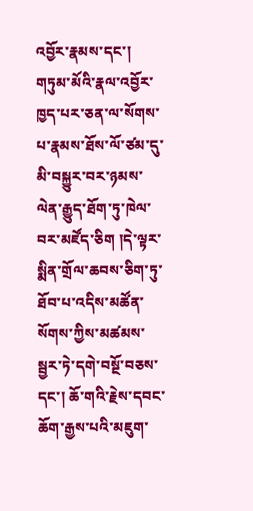འབྱོར་རྣམས་དང་། གཏུམ་མོའི་རྣལ་འབྱོར་ཁྱད་པར་ཅན་ལ་སོགས་པ་རྣམས་ཐོས་ལོ་ཙམ་དུ་མི་བསྐྱུར་བར་ཉམས་ལེན་རྒྱུད་ཐོག་ཏུ་ཁེལ་བར་མཛོད་ཅིག །དེ་ལྟར་སྨིན་གྲོལ་ཆབས་ཅིག་ཏུ་ཐོབ་པ་འདིས་མཚོན་སོགས་ཀྱིས་མཚམས་སྦྱར་ཏེ་དགེ་བསྔོ་བཅས་དང་། ཆོ་གའི་རྗེས་དབང་ཆོག་རྒྱས་པའི་མཇུག་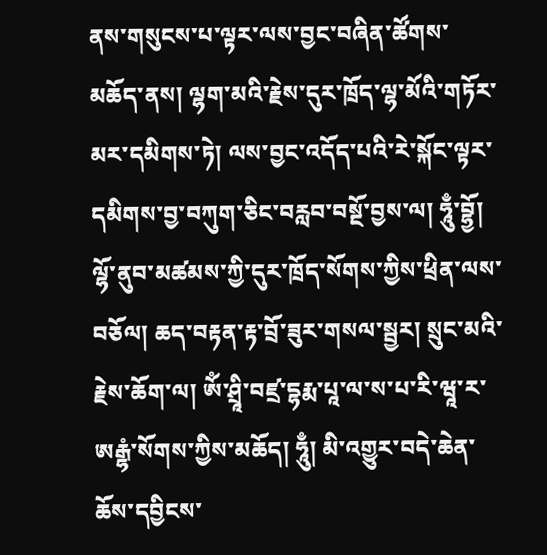ནས་གསུངས་པ་ལྟར་ལས་བྱང་བཞིན་ཚོགས་མཆོད་ནས། ལྷག་མའི་རྗེས་དུར་ཁྲོད་ལྷ་མོའི་གཏོར་མར་དམིགས་ཏེ། ལས་བྱང་འདོད་པའི་རེ་སྐོང་ལྟར་དམིགས་བྱ་བཀུག་ཅིང་བརླབ་བསྔོ་བྱས་ལ། ཧཱུྃ་བྷྱོ། ལྷོ་ནུབ་མཚམས་ཀྱི་དུར་ཁྲོད་སོགས་ཀྱིས་ཕྲིན་ལས་བཅོལ། ཆད་བརྟན་རྟ་བྲོ་ཟུར་གསལ་སྦྱར། སྲུང་མའི་རྗེས་ཆོག་ལ། ཨོཾ་ཤྲཱི་བཛྲ་དྷརྨ་པཱ་ལ་ས་པ་རི་ཝཱ་ར་ཨརྒྷཾ་སོགས་ཀྱིས་མཆོད། ཧཱུྃ། མི་འགྱུར་བདེ་ཆེན་ཆོས་དབྱིངས་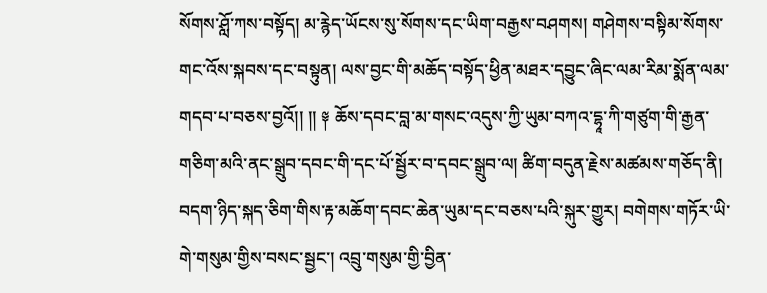སོགས་ཤློ་ཀས་བསྟོད། མ་རྙེད་ཡོངས་སུ་སོགས་དང་ཡིག་བརྒྱས་བཤགས། གཤེགས་བསྟིམ་སོགས་གང་འོས་སྐབས་དང་བསྟུན། ལས་བྱང་གི་མཆོད་བསྟོད་ཕྱིན་མཐར་དབྱུང་ཞིང་ལམ་རིམ་སྨོན་ལམ་གདབ་པ་བཅས་བྱའོ།། །། ༈ ཆོས་དབང་བླ་མ་གསང་འདུས་ཀྱི་ཡུམ་བཀའ་དྷཱ་ཀི་གཙུག་གི་རྒྱན་གཅིག་མའི་ནང་སྒྲུབ་དབང་གི་དང་པོ་སྦྱོར་བ་དབང་སྒྲུབ་ལ། ཚིག་བདུན་རྗེས་མཚམས་གཅོད་ནི། བདག་ཉིད་སྐད་ཅིག་གིས་རྟ་མཆོག་དབང་ཆེན་ཡུམ་དང་བཅས་པའི་སྐུར་གྱུར། བགེགས་གཏོར་ཡི་གེ་གསུམ་གྱིས་བསང་སྦྱང་། འབྲུ་གསུམ་གྱི་བྱིན་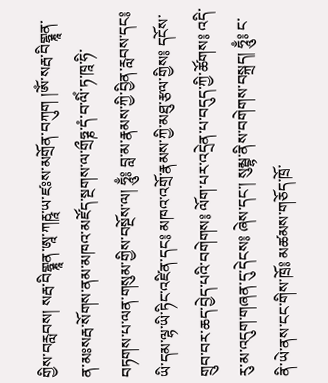གྱིས་བརླབས། སརྦ་བིགྷྣཱན་ཨཱ་ཀརྵཱ་ཡ་ཛཿས་མགྲོན་བཀུག །ཨོཾ་སརྦ་བིགྷྣཱན་ན་མཿསརྦ་སོགས་ནམ་མཁའ་མཛོད་སྔགས་ལ་གྲྀཧྞ་དཾ་བ་ལིཾ་ཏ་ཁཱ་ཧི་བཏགས་པ་ལན་གསུམ་གྱིས་བསྔོས་ལ། ཧཱུྃ༔ བླ་མ་རྣམས་ཀྱི་བྱིན་རླབས་དང༔ ཡི་དམ་ལྷ་ཡི་ཏིང་འཛིན་དང༔ མཁའ་འགྲོ་རྣམས་ཀྱི་མཐུ་རྩལ་གྱིས༔ དངོས་གྲུབ་བར་ཆད་བྱེད་པའི་བགེགས༔ ལོག་པར་འདྲེན་པ་བདུད་ཀྱི་ཚོགས༔ འདི་རུ་མ་འདུག་གཞན་དུ་དེངས༔ ཞེས་དང་། སུམྦྷ་ནིས་བགེགས་བསྐྲད། ཧཱུྃ༔ ང་ནི་ཡེ་ནས་ངང་གིས་ཁྲོ༔ མཚམས་གཅོད་ཁྲོ་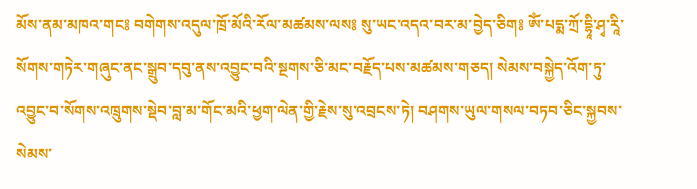མོས་ནམ་མཁའ་གང༔ བགེགས་འདུལ་ཁྲོ་མོའི་རོལ་མཚམས་ལས༔ སུ་ཡང་འདའ་བར་མ་བྱེད་ཅིག༔ ཨོཾ་པདྨ་ཀྲོ་དྷཱི་ཤྭ་རཱི་སོགས་གཏེར་གཞུང་ནང་སྒྲུབ་དབུ་ནས་འབྱུང་བའི་སྔགས་ཅི་མང་བརྗོད་པས་མཚམས་གཅད། སེམས་བསྐྱེད་འོག་ཏུ་འབྱུང་བ་སོགས་འཁྲུགས་སྡེབ་བླ་མ་གོང་མའི་ཕྱག་ལེན་གྱི་རྗེས་སུ་འབྲངས་ཏེ། བཤགས་ཡུལ་གསལ་བཏབ་ཅིང་སྐྱབས་སེམས་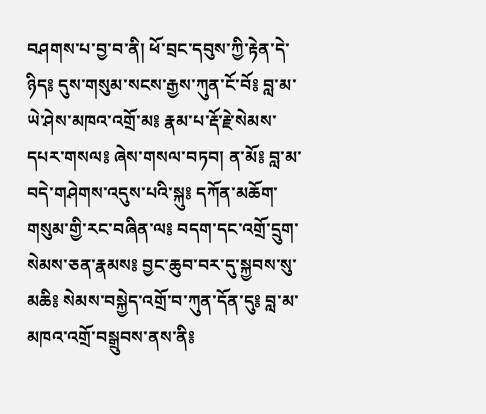བཤགས་པ་བྱ་བ་ནི། ཕོ་བྲང་དབུས་ཀྱི་རྟེན་དེ་ཉིད༔ དུས་གསུམ་སངས་རྒྱས་ཀུན་ངོ་བོ༔ བླ་མ་ཡེ་ཤེས་མཁའ་འགྲོ་མ༔ རྣམ་པ་རྡོ་རྗེ་སེམས་དཔར་གསལ༔ ཞེས་གསལ་བཏབ། ན་མོ༔ བླ་མ་བདེ་གཤེགས་འདུས་པའི་སྐུ༔ དཀོན་མཆོག་གསུམ་གྱི་རང་བཞིན་ལ༔ བདག་དང་འགྲོ་དྲུག་སེམས་ཅན་རྣམས༔ བྱང་ཆུབ་བར་དུ་སྐྱབས་སུ་མཆི༔ སེམས་བསྐྱེད་འགྲོ་བ་ཀུན་དོན་དུ༔ བླ་མ་མཁའ་འགྲོ་བསྒྲུབས་ནས་ནི༔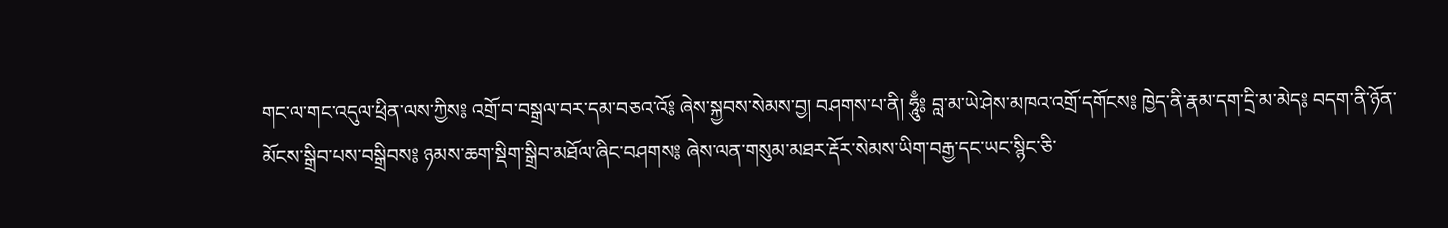གང་ལ་གང་འདུལ་ཕྲིན་ལས་ཀྱིས༔ འགྲོ་བ་བསྒྲལ་བར་དམ་བཅའ་འོ༔ ཞེས་སྐྱབས་སེམས་བྱ། བཤགས་པ་ནི། ཧཱུྃ༔ བླ་མ་ཡེ་ཤེས་མཁའ་འགྲོ་དགོངས༔ ཁྱེད་ནི་རྣམ་དག་དྲི་མ་མེད༔ བདག་ནི་ཉོན་མོངས་སྒྲིབ་པས་བསྒྲིབས༔ ཉམས་ཆག་སྡིག་སྒྲིབ་མཐོལ་ཞིང་བཤགས༔ ཞེས་ལན་གསུམ་མཐར་རྡོར་སེམས་ཡིག་བརྒྱ་དང་ཡང་སྙིང་ཅི་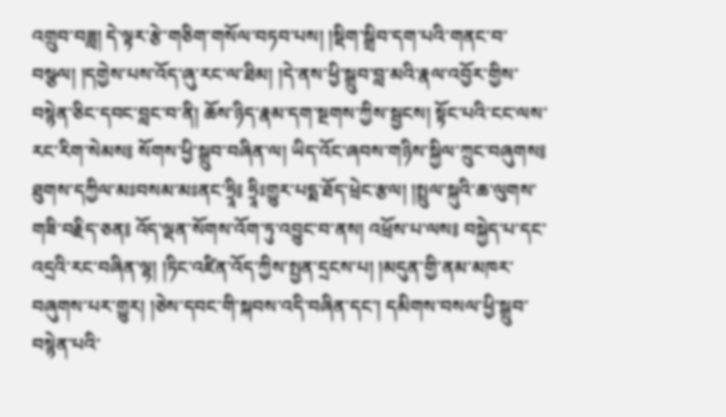འགྲུབ་བཟླ། དེ་ལྟར་རྩེ་གཅིག་གསོལ་བཏབ་པས། །སྡིག་སྒྲིབ་དག་པའི་གནང་བ་བསྩལ། །དགྱེས་པས་འོད་ཞུ་རང་ལ་ཐིམ། །དེ་ནས་ཕྱི་སྒྲུབ་བླ་མའི་རྣལ་འབྱོར་གྱིས་བསྙེན་ཅིང་དབང་བླང་བ་ནི། ཆོས་ཉིད་རྣམ་དག་སྔགས་ཀྱིས་སྦྱངས། སྟོང་པའི་ངང་ལས་རང་རིག་སེམས༔ སོགས་ཕྱི་སྒྲུབ་བཞིན་ལ། ཡིད་འོང་ཞབས་གཉིས་སྐྱིལ་ཀྲུང་བཞུགས༔ ཐུགས་དཀྱིལ་མཿབསམ་མཿནང་ཧྲཱི༔ ཧྲཱིཿགྱུར་པདྨ་ཐོད་ཕྲེང་རྩལ། །སྤྲུལ་སྐུའི་ཆ་ལུགས་གཟི་བརྗིད་ཅན༔ འོད་ལྡན་སོགས་འོག་ཏུ་འབྱུང་བ་ནས། འཕྲོས་པ་ལས༔ བསྐྱེད་པ་དང་འདྲའི་རང་བཞིན་ལྷ། །ཏིང་འཛིན་འོད་ཀྱིས་སྤྱན་དྲངས་པ། །མདུན་གྱི་ནམ་མཁར་བཞུགས་པར་གྱུར། །ཅེས་དབང་གི་སྐབས་འདི་བཞིན་དང་། དམིགས་བསལ་ཕྱི་སྒྲུབ་བསྙེན་པའི་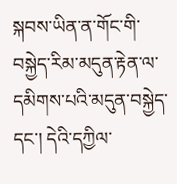སྐབས་ཡིན་ན་གོང་གི་བསྐྱེད་རིམ་མདུན་རྟེན་ལ་དམིགས་པའི་མདུན་བསྐྱེད་དང་། དེའི་དཀྱིལ་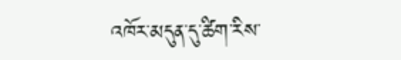འཁོར་མདུན་དུ་ཚིག་རིས་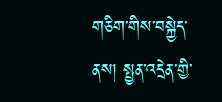གཅིག་གིས་བསྐྱེད་ནས། སྤྱན་འདྲེན་གྱི་